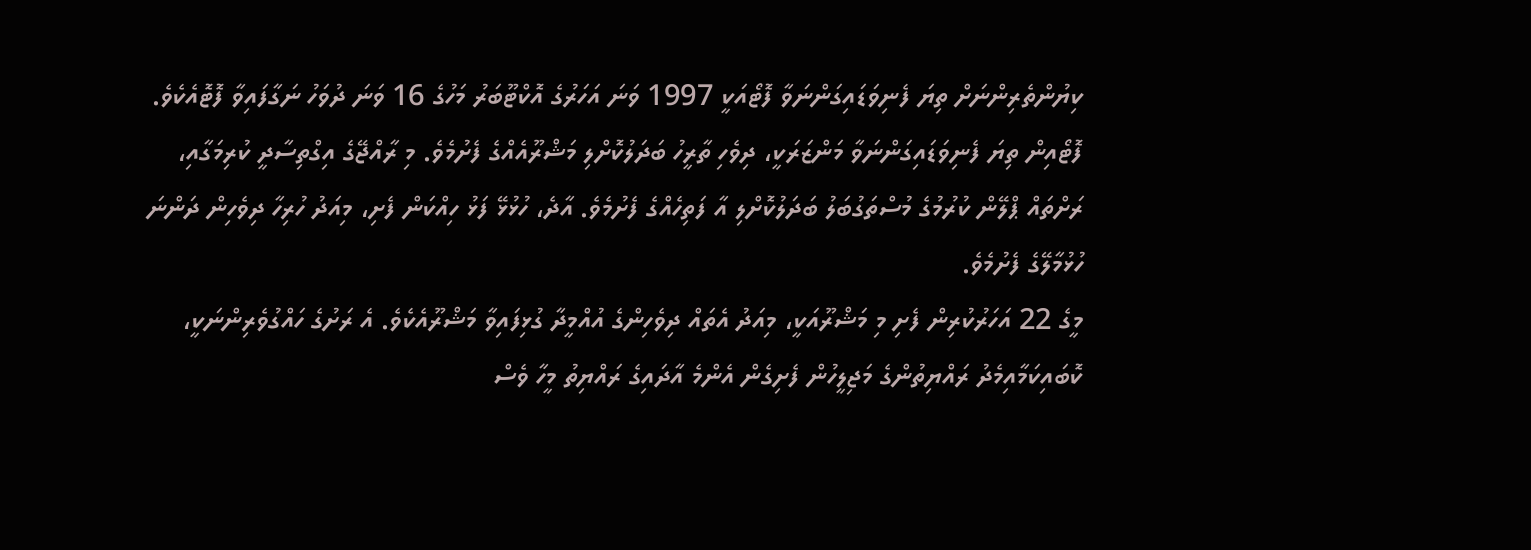ކިޔުންތެރިންނަށް ތިޔަ ފެނިވަޑައިގަންނަވާ ފޮޓޯއަކީ 1997 ވަނަ އަހަރުގެ އޮކްޓޫބަރު މަހުގެ 16 ވަނަ ދުވަހު ނަގާފައިވާ ފޮޓޮއެކެވެ. ފޮޓޯއިން ތިޔަ ފެނިވަޑައިގަންނަވާ މަންޒަރަކީ، ދިވެހި ތާރީހު ބަދަލުކޮށްލި މަޝްރޫއެއްގެ ފެށުމެވެ. މި ރާއްޖޭގެ އިގްތިސާދީ ކުރިމަގާއި، ރަށްތައް ޕްލޭން ކުރުމުގެ މުސްތަގުބަލު ބަދަލުކޮށްލި އާ ފަތިހެއްގެ ފެށުމެވެ. އާދެ، ހުޅުޅޭ ފަޅު ހިއްކަން ފެށި، މިއަދު ހުރިހާ ދިވެހިން ދަންނަ ހުޅުމާލޭގެ ފެށުމެވެ.
މީގެ 22 އަހަރުކުރިން ފެށި މި މަޝްރޫއަކީ، މިއަދު އެތައް ދިވެހިންގެ އުއްމީދާ ގުޅިފައިވާ މަޝްރޫއެކެވެ. އެ ރަށުގެ ހައްގުވެރިންނަކީ، ކޮބައިކަމާއިމެދު ރައްޔިތުންގެ މަޖިލީހުން ފެށިގެން އެންމެ އާދައިގެ ރައްޔިތު މީހާ ވެސް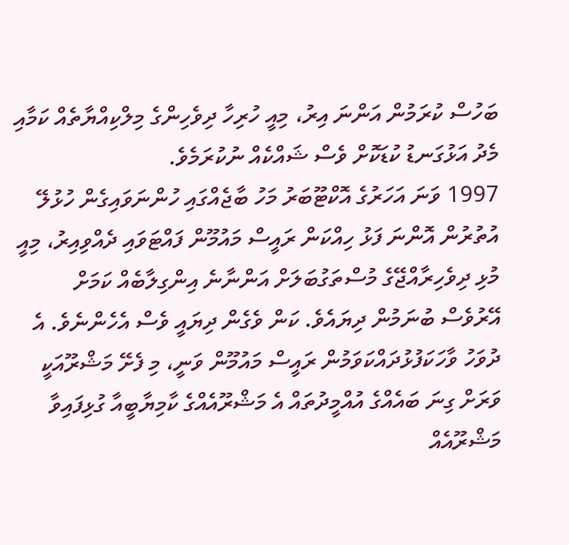ބަހުސް ކުރަމުން އަންނަ އިރު، މިއީ ހުރިހާ ދިވެހިންގެ މިލްކިއްޔާތެއް ކަމާއި މެދު އަޅުގަނޑު ކުޑަކޮށް ވެސް ޝައްކެއް ނުކުރަމެވެ.
1997 ވަނަ އަހަރުގެ އޮކްޓޫބަރު މަހު ބާޖެއްގައި ހުންނަވައިގެން ހުޅުލޭ އުތުރުން އޮންނަ ފަޅު ހިއްކަން ރައީސް މައުމޫން ފައްޓަވައި ދެއްވިއިރު، މިއީ މުޅި ދިވެހިރާއްޖޭގެ މުސްތަގުބަލަށް އަންނާނެ އިންގިލާބެއް ކަމަށް އޭރުވެސް ބުނަމުން ދިޔައެވެ. ކަން ވެގެން ދިޔައީ ވެސް އެހެންނެވެ. އެ ދުވަހު ވާހަކަފުޅުދައްކަވަމުން ރައީސް މައުމޫން ވަނީ، މި ފެށޭ މަޝްރޫއަކީ ވަރަށް ގިނަ ބައެއްގެ އުއްމީދުތައް އެ މަޝްރޫއެއްގެ ކާމިޔާބީއާ ގުޅިފައިވާ މަޝްރޫއެއް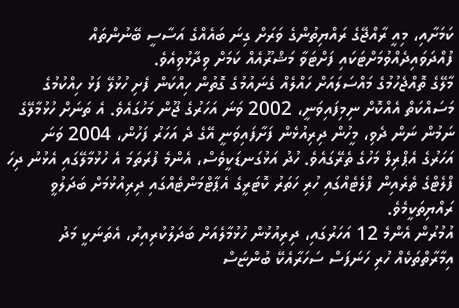ކަމަށާއި، މިއީ ރާއްޖޭގެ ރައްޔިތުންގެ ވަރަށް ގިނަ ބައެއްގެ އަސާސީ ބޭނުންތައް ފުއްދަވައިދެއްވުމަށްޓަކައި ފަށްޓަވާ މަޝްރޫއެއް ކަމަށް ވިދާޅުވިއެވެ.
މާލޭގެ ތޮއްޖެހުމުގެ މައްސަލައަށް ހައްލެއް ގެނައުމުގެ ގޮތުން ހިއްކަން ފެށި ހުޅުލޭ ފަޅު ހިއްކުމުގެ މަސައްކަތް އެއްކޮށް ނިމިފައިވަނީ، 2002 ވަނަ އަހަރުގެ ޖޫން މަހުގައެވެ. އެ ތަނަށް ހުޅުމާލޭގެ ނަމުން ނަން ދެވި، މީހުން ދިރިއުޅެން ފަށާފައިވަނީ އޭގެ ދެ އަހަރު ފަހުން، 2004 ވަނަ އަހަރުގެ އެޕްރިލް މަހުގެ ތެރޭގައެވެ. ހުދު އަޅުގަނޑަކީވެސް، އެންމެ ފުރަތަމަ އެ ހުޅުމާލޭގައި އެޅުނު ދިހަ ފްލެޓްގެ ތެރެއިން ފްލެޓެއްގައި ހުރި ހަތަރު ކޮޓަރީގެ އެޕާޓްމަންޓެއްގައި ދިރިއުޅުމަށް ބަދަލުވީ ރައްޔިތަކީމެވެ.
އުމުރުން އެންމެ 12 އަހަރުގައި، ދިރިއުޅުން ހުޅުމާލެއަށް ބަދަލުކުރިއިރު، އެތަނަކީ މަދު އިމާރާތްތަކެއް ހުރި ހަނަފަސް ސަހަރާއެކޭ ބުންޏަސް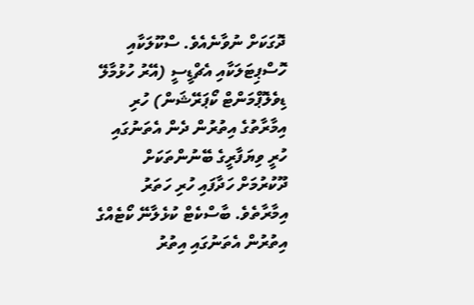ދޮގަކަށް ނުވާނެއެވެ. ސްކޫލަކާއި ހޮސްޕިޓަލަކާއި އެޗްޑީސީ (އޭރު ހުޅުމާލޭ ޑިވެލޮޕްމަންޓް ކޯޕަރޭޝަން) ހުރި އިމާރާތުގެ އިތުރުން ދެން އެތަނުގައި ހުރީ ވިޔަފާރީގެ ބޭނުންތަކަށް ދޫކުރުމަށް ހަދާފައި ހުރި ހަތަރު އިމާރާތެވެ. ބާސްކެޓް ކުޅެލާނޭ ކޯޓެއްގެ އިތުރުން އެތަނުގައި އިތުރު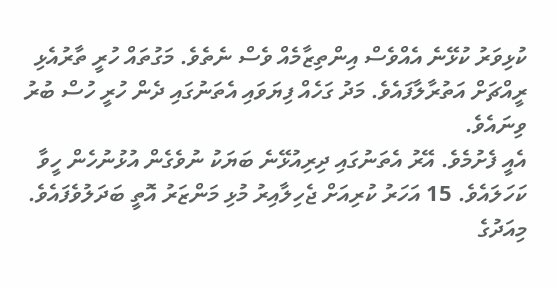ކުޅިވަރު ކުޅޭނެ އެއްވެސް އިންތިޒާމެއް ވެސް ނެތެވެ. މަގުތައް ހުރީ ތާރުއެޅި ރީއްޗަށް އަތުރާލާފައެވެ. މަދު ގަހެއް ފިޔަވައި އެތަނުގައި ދެން ހުރީ ހުސް ބުރު ވިނައެވެ.
އެއީ ފެށުމެވެ. އޭރު އެތަނުގައި ދިރިއުޅޭނެ ބަޔަކު ނުވެގެން އުޅުނުހެން ހީވާ ކަހަލައެވެ. 15 އަހަރު ކުރިއަށް ޖެހިލާއިރު މުޅި މަންޒަރު އޮތީ ބަދަލުވެފައެވެ. މިއަދުގެ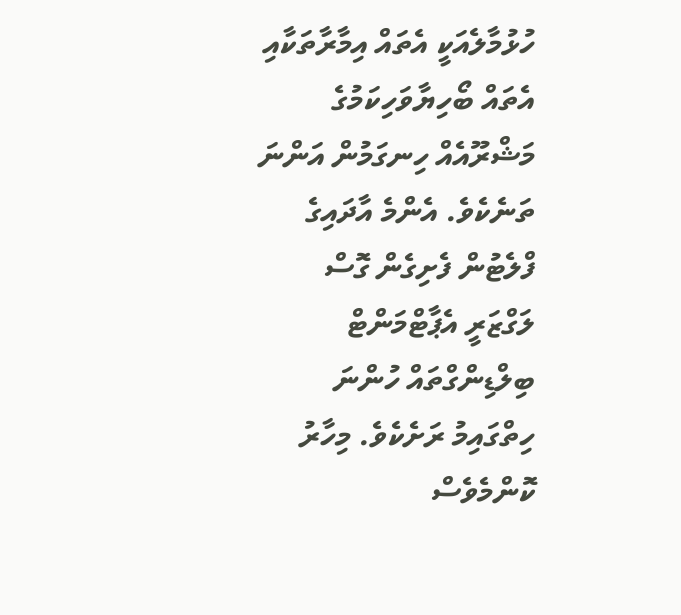ހުޅުމާލެއަކީ އެތައް އިމާރާތަކާއި އެތައް ބޯހިޔާވަހިކަމުގެ މަޝްރޫއެއް ހިނގަމުން އަންނަ ތަނެކެވެ. އެންމެ އާދައިގެ ފްލެޓުން ފެށިގެން ގޮސް ލަގްޒަރީ އެޕާޓްމަންޓް ބިލްޑިންގްތައް ހުންނަ ހިތްގައިމު ރަށެކެވެ. މިހާރު ކޮންމެވެސް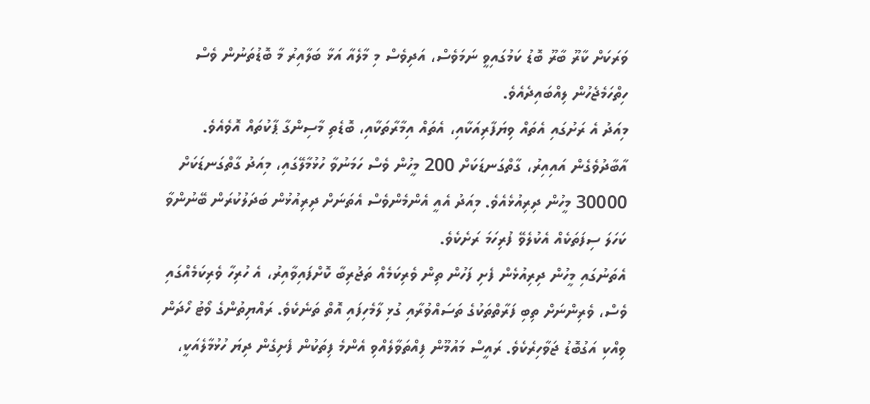ވަރަކަށް ކާރޫ ބާރޫ ބޮޑު ކަމުގައިވީ ނަމަވެސް، އަދިވެސް މި މާލެއާ އަޅާ ބަލާއިރު މާ ބޮޑުތަނުން ވެސް ހިތްހަމެޖެހުން ލިއްބައިދެއެވެ.
މިއަދު އެ ރަށުގައި އެތައް ވިޔަފާރިއަކާއި، އެތައް އިމާރާތަކާއި، ބޮޑެތި މާސިންގާ ޕާކުތައް އޮވެއެވެ. އާބާދުވެގެން އައިއިރު، ގާތްގަނޑަކަށް 200 މީހުން ވެސް ހަމަނުވާ ހުޅުމާލޭގައި، މިއަދު ގާތްގަނޑަކަށް 30000 މީހުން ދިރިއުޅެއެވެ. މިއަދު އެއީ އެންމެންވެސް އެތަނަށް ދިރިއުޅުން ބަދަލުކުރަން ބޭނުންވާ ކަހަލަ ސިފަތަކެއް އެކުލެވޭ ފުރިހަމަ ރަށެކެވެ.
އެތަނުގައި މީހުން ދިރިއުޅެން ފެށި ފަހުން ތިން ވެރިކަމެއް ތަޖުރިބާ ކޮށްފައިވާއިރު، އެ ހުރިހާ ވެރިކަމެއްގައި ވެސް، ވެރިންނަށް ތިބި ފަރާތްތަކުގެ ތަސައްވުރާއި ގުޅި ލާމެހިފައި އޮތް ތަނެކެވެ. ރައްޔިތުންގެ ވޯޓު ހޯދަން ވިއްކި އަގުބޮޑު ޖަވާހިރެކެވެ. ރައީސް މައުމޫން ފިއްތަވާލެއްވި އެންމެ ފިތަކުން ފެށިގެން ދިޔަ ހުޅުމާލެއަކީ،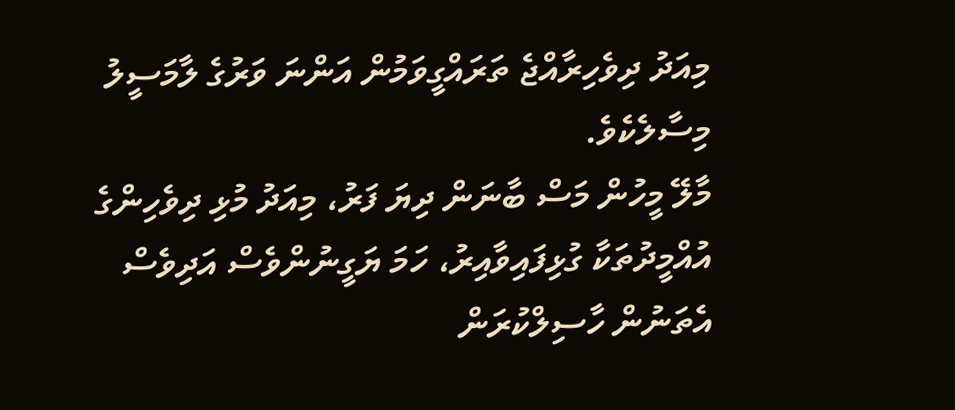މިއަދު ދިވެހިރާއްޖެ ތަރައްގީވަމުން އަންނަ ވަރުގެ ލާމަސީލު މިސާލެކެވެ.
މާލޭ މީހުން މަސް ބާނަން ދިޔަ ފަރު، މިއަދު މުޅި ދިވެހިންގެ އުއްމީދުތަކާ ގުޅިފައިވާއިރު، ހަމަ ޔަގީނުންވެސް އަދިވެސް އެތަނުން ހާސިލްކުރަން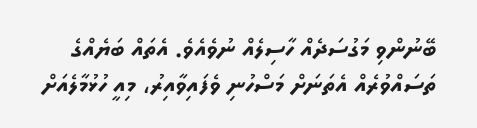ބޭނުންވި މަގުސަދެއް ހާސިލެއް ނުވެއެވެ. އެތައް ބަޔެއްގެ ތަސައްވުރެއް އެތަނަށް މަސްހުނި ވެފައިވާއިރު، މިއީ ހުޅުމާލެއަށް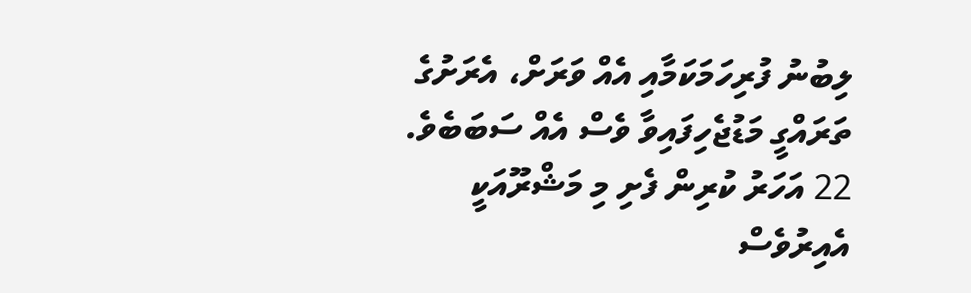ލިބުނު ފުރިހަމަކަމާއި އެއް ވަރަށް، އެރަށުގެ ތަރައްގީ މަޑުޖެހިފައިވާ ވެސް އެއް ސަބަބެވެ.
22 އަހަރު ކުރިން ފެށި މި މަޝްރޫއަކީ އެއިރުވެސް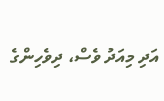އަދި މިއަދު ވެސް، ދިވެހިންގެ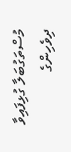މުސްތަގުބަލާ ގުޅިފައިވާ ދިވެހިންގެ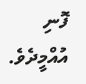ފޮނި އުއްމީދެވެ.